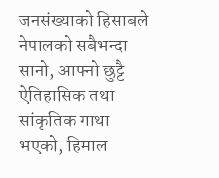जनसंख्याको हिसाबले नेपालको सबैभन्दा सानो, आफ्नो छुट्टै ऐतिहासिक तथा सांकृतिक गाथा भएको, हिमाल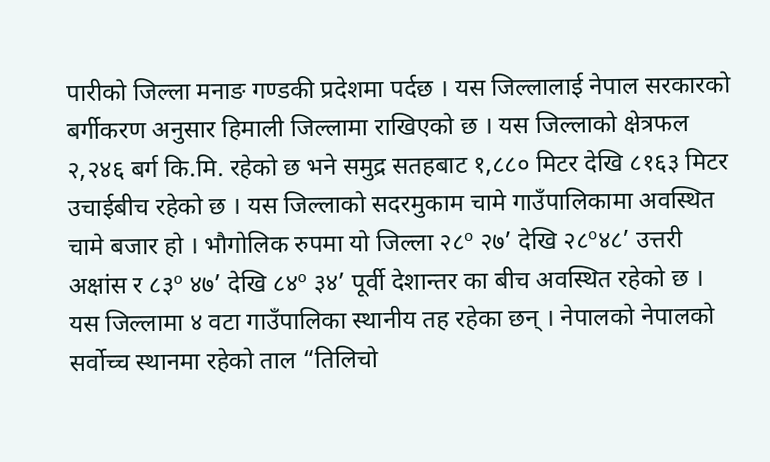पारीको जिल्ला मनाङ गण्डकी प्रदेशमा पर्दछ । यस जिल्लालाई नेपाल सरकारको बर्गीकरण अनुसार हिमाली जिल्लामा राखिएको छ । यस जिल्लाको क्षेत्रफल २,२४६ बर्ग कि.मि. रहेको छ भने समुद्र सतहबाट १,८८० मिटर देखि ८१६३ मिटर उचाईबीच रहेको छ । यस जिल्लाको सदरमुकाम चामे गाउँपालिकामा अवस्थित चामे बजार हो । भौगोलिक रुपमा यो जिल्ला २८º २७’ देखि २८º४८’ उत्तरी अक्षांस र ८३º ४७’ देखि ८४º ३४’ पूर्वी देशान्तर का बीच अवस्थित रहेको छ । यस जिल्लामा ४ वटा गाउँपालिका स्थानीय तह रहेका छन् । नेपालको नेपालको सर्वोच्च स्थानमा रहेको ताल “तिलिचो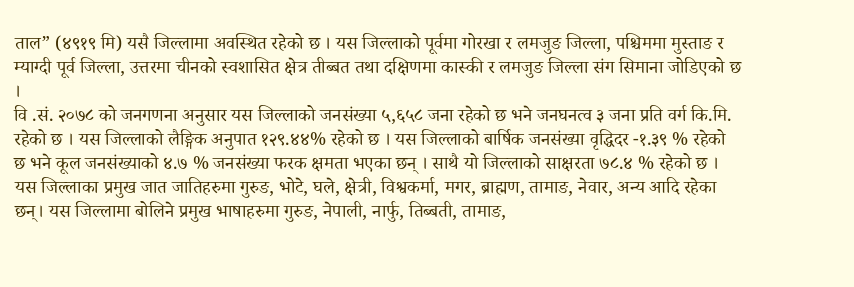ताल” (४९१९ मि) यसै जिल्लामा अवस्थित रहेको छ । यस जिल्लाको पूर्वमा गोरखा र लमजुङ जिल्ला, पश्चिममा मुस्ताङ र म्याग्दी पूर्व जिल्ला, उत्तरमा चीनको स्वशासित क्षेत्र तीब्बत तथा दक्षिणमा कास्की र लमजुङ जिल्ला संग सिमाना जोडिएको छ ।
वि .सं. २०७८ को जनगणना अनुसार यस जिल्लाको जनसंख्या ५,६५८ जना रहेको छ भने जनघनत्व ३ जना प्रति वर्ग कि.मि. रहेको छ । यस जिल्लाको लैङ्गिक अनुपात १२९.४४% रहेको छ । यस जिल्लाको बार्षिक जनसंख्या वृद्धिदर -१.३९ % रहेको छ भने कूल जनसंख्याको ४.७ % जनसंख्या फरक क्षमता भएका छन् । साथै यो जिल्लाको साक्षरता ७८.४ % रहेको छ । यस जिल्लाका प्रमुख जात जातिहरुमा गुरुङ, भोटे, घले, क्षेत्री, विश्वकर्मा, मगर, ब्राह्मण, तामाङ, नेवार, अन्य आदि रहेका छन्। यस जिल्लामा बोलिने प्रमुख भाषाहरुमा गुरुङ, नेपाली, नार्फु, तिब्बती, तामाङ,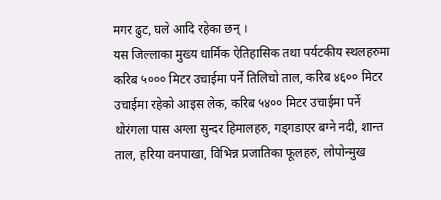मगर ढुट, घले आदि रहेका छन् ।
यस जिल्लाका मुख्य धार्मिक ऐतिहासिक तथा पर्यटकीय स्थलहरुमा करिब ५००० मिटर उचाईमा पर्ने तिलिचो ताल, करिब ४६०० मिटर उचाईमा रहेको आइस लेक, करिब ५४०० मिटर उचाईमा पर्ने थोरंगला पास अग्ला सुन्दर हिमालहरु, गड्गडाएर बग्ने नदी, शान्त ताल, हरिया वनपाखा, विभिन्न प्रजातिका फूलहरु, लोपोन्मुख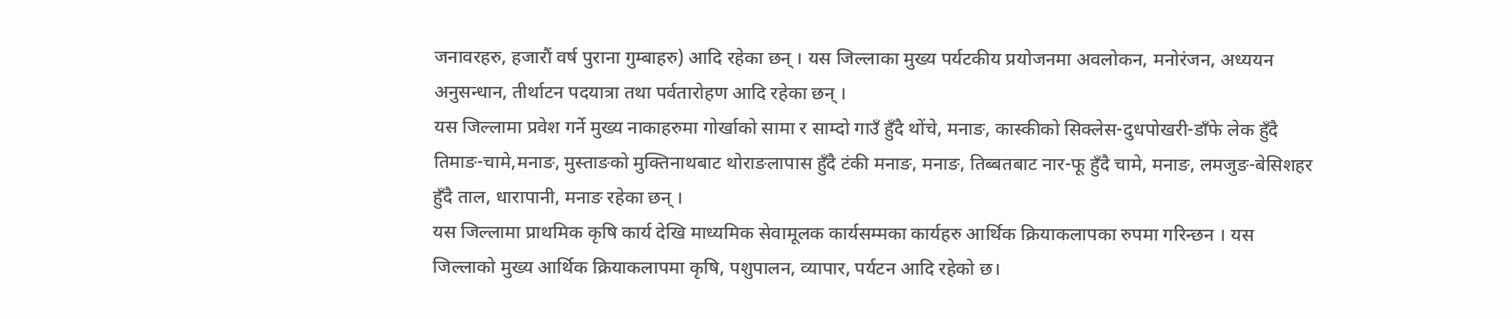जनावरहरु, हजारौं वर्ष पुराना गुम्बाहरु) आदि रहेका छन् । यस जिल्लाका मुख्य पर्यटकीय प्रयोजनमा अवलोकन, मनोरंजन, अध्ययन अनुसन्धान, तीर्थाटन पदयात्रा तथा पर्वतारोहण आदि रहेका छन् ।
यस जिल्लामा प्रवेश गर्ने मुख्य नाकाहरुमा गोर्खाको सामा र साम्दो गाउँ हुँदै थोंचे, मनाङ, कास्कीको सिक्लेस-दुधपोखरी-डाँफे लेक हुँदै तिमाङ-चामे,मनाङ, मुस्ताङको मुक्तिनाथबाट थोराङलापास हुँदै टंकी मनाङ, मनाङ, तिब्बतबाट नार-फू हुँदै चामे, मनाङ, लमजुङ-बेसिशहर हुँदै ताल, धारापानी, मनाङ रहेका छन् ।
यस जिल्लामा प्राथमिक कृषि कार्य देखि माध्यमिक सेवामूलक कार्यसम्मका कार्यहरु आर्थिक क्रियाकलापका रुपमा गरिन्छन । यस जिल्लाको मुख्य आर्थिक क्रियाकलापमा कृषि, पशुपालन, व्यापार, पर्यटन आदि रहेको छ।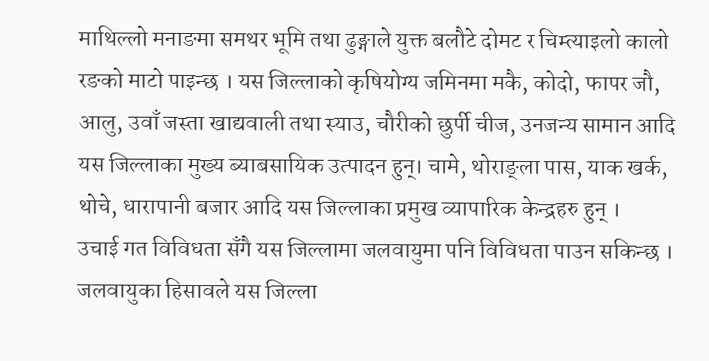माथिल्लो मनाङमा समथर भूमि तथा ढुङ्गाले युक्त बलौटे दोमट र चिम्त्याइलो कालो रङको माटो पाइन्छ । यस जिल्लाको कृषियोग्य जमिनमा मकै, कोदो, फापर जौ, आलु, उवाँ जस्ता खाद्यवाली तथा स्याउ, चौरीको छुर्पी चीज, उनजन्य सामान आदि यस जिल्लाका मुख्य ब्याबसायिक उत्पादन हुन्। चामे, थोराङ्ला पास, याक खर्क, थोचे, धारापानी बजार आदि यस जिल्लाका प्रमुख व्यापारिक केन्द्रहरु हुन् ।
उचाई गत विविधता सँगै यस जिल्लामा जलवायुमा पनि विविधता पाउन सकिन्छ । जलवायुका हिसावले यस जिल्ला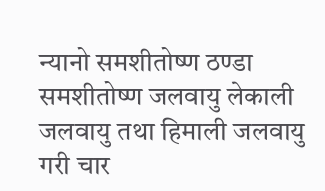न्यानो समशीतोष्ण ठण्डा समशीतोष्ण जलवायु लेकाली जलवायु तथा हिमाली जलवायु गरी चार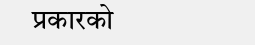प्रकारको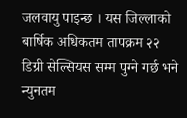जलवायु पाइन्छ । यस जिल्लाको बार्षिक अधिकतम तापक्रम २२ डिग्री सेल्सियस सम्म पुग्ने गर्छ भने न्युनतम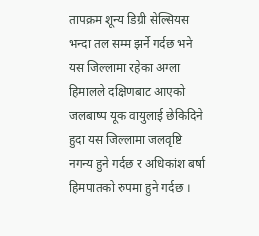तापक्रम शून्य डिग्री सेल्सियस भन्दा तल सम्म झर्ने गर्दछ भने यस जिल्लामा रहेका अग्ला हिमालले दक्षिणबाट आएको जलबाष्प यूक वायुलाई छेकिदिने हुदा यस जिल्लामा जलवृष्टि नगन्य हुने गर्दछ र अधिकांश बर्षा हिमपातको रुपमा हुने गर्दछ ।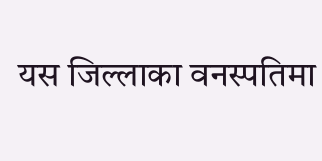यस जिल्लाका वनस्पतिमा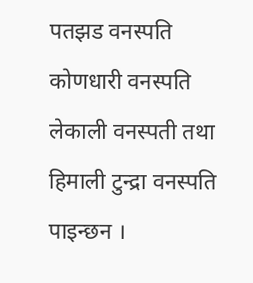पतझड वनस्पति कोणधारी वनस्पति लेकाली वनस्पती तथा हिमाली टुन्द्रा वनस्पति पाइन्छन ।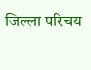जिल्ला परिचय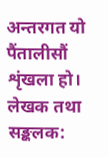अन्तरगत यो पैंतालीसौं शृंखला हो।
लेखक तथा सङ्कलक: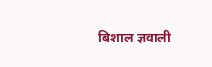बिशाल ज्ञवाली